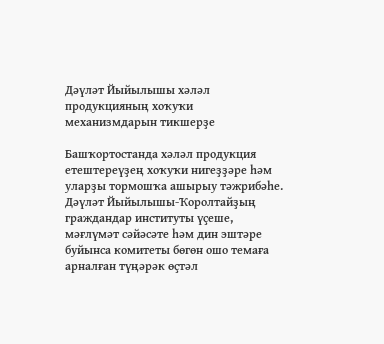Дәүләт Йыйылышы хәләл продукцияның хоҡуҡи механизмдарын тикшерҙе

Башҡортостанда хәләл продукция етештереүҙең хоҡуҡи нигеҙҙәре һәм уларҙы тормошҡа ашырыу тәжрибәһе. Дәүләт Йыйылышы-Ҡоролтайҙың граждандар институты үҫеше, мәғлүмәт сәйәсәте һәм дин эштәре буйынса комитеты бөгөн ошо темаға арналған түңәрәк өҫтәл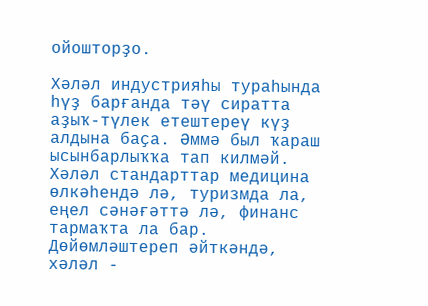ойошторҙо.

Хәләл индустрияһы тураһында һүҙ барғанда тәү сиратта аҙыҡ-түлек етештереү күҙ алдына баҫа. Әммә был ҡараш ысынбарлыҡҡа тап килмәй. Хәләл стандарттар медицина өлкәһендә лә, туризмда ла, еңел сәнәғәттә лә, финанс тармаҡта ла бар. Дөйөмләштереп әйткәндә, хәләл -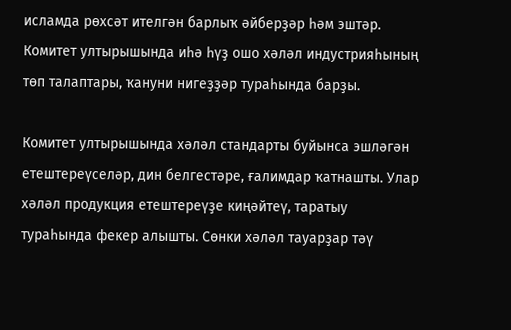исламда рөхсәт ителгән барлыҡ әйберҙәр һәм эштәр. Комитет ултырышында иһә һүҙ ошо хәләл индустрияһының төп талаптары, ҡануни нигеҙҙәр тураһында барҙы.

Комитет ултырышында хәләл стандарты буйынса эшләгән етештереүселәр, дин белгестәре, ғалимдар ҡатнашты. Улар хәләл продукция етештереүҙе киңәйтеү, таратыу тураһында фекер алышты. Сөнки хәләл тауарҙар тәү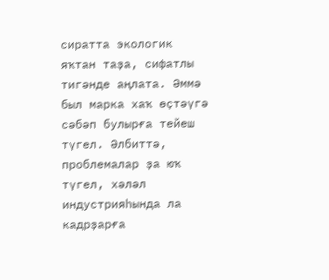сиратта экологик яҡтан таҙа, сифатлы тигәнде аңлата. Әммә был марка хаҡ өҫтәүгә сәбәп булырға тейеш түгел. Әлбиттә, проблемалар ҙа юҡ түгел, хәләл индустрияһында ла кадрҙарға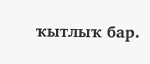ҡытлыҡ бар.